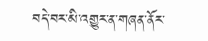བདེ་བར་མི་འགྱུར་ན་གཞན་ནོར་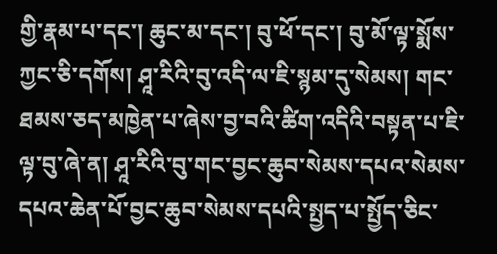གྱི་རྣམ་པ་དང་། ཆུང་མ་དང་། བུ་ཕོ་དང་། བུ་མོ་ལྟ་སྨོས་ཀྱང་ཅི་དགོས། ཤཱ་རིའི་བུ་འདི་ལ་ཇི་སྙམ་དུ་སེམས། གང་ཐམས་ཅད་མཁྱེན་པ་ཞེས་བྱ་བའི་ཚིག་འདིའི་བསྟན་པ་ཇི་ལྟ་བུ་ཞེ་ན། ཤཱ་རིའི་བུ་གང་བྱང་ཆུབ་སེམས་དཔའ་སེམས་དཔའ་ཆེན་པོ་བྱང་ཆུབ་སེམས་དཔའི་སྤྱད་པ་སྤྱོད་ཅིང་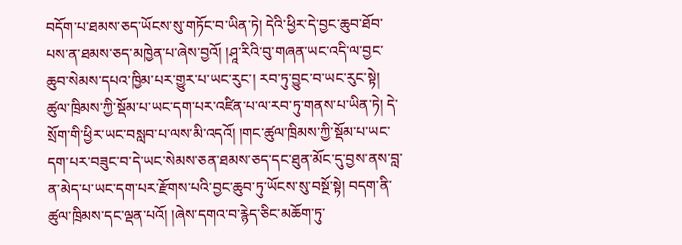བདོག་པ་ཐམས་ཅད་ཡོངས་སུ་གཏོང་བ་ཡིན་ཏེ། དེའི་ཕྱིར་དེ་བྱང་ཆུབ་ཐོབ་པས་ན་ཐམས་ཅད་མཁྱེན་པ་ཞེས་བྱའོ། །ཤཱ་རིའི་བུ་གཞན་ཡང་འདི་ལ་བྱང་ཆུབ་སེམས་དཔའ་ཁྱིམ་པར་གྱུར་པ་ཡང་རུང་། རབ་ཏུ་བྱུང་བ་ཡང་རུང་སྟེ། ཚུལ་ཁྲིམས་ཀྱི་སྡོམ་པ་ཡང་དག་པར་འཛིན་པ་ལ་རབ་ཏུ་གནས་པ་ཡིན་ཏེ། དེ་སྲོག་གི་ཕྱིར་ཡང་བསླབ་པ་ལས་མི་འདའོ། །གང་ཚུལ་ཁྲིམས་ཀྱི་སྡོམ་པ་ཡང་དག་པར་བཟུང་བ་དེ་ཡང་སེམས་ཅན་ཐམས་ཅད་དང་ཐུན་མོང་དུ་བྱས་ནས་བླ་ན་མེད་པ་ཡང་དག་པར་རྫོགས་པའི་བྱང་ཆུབ་ཏུ་ཡོངས་སུ་བསྔོ་སྟེ། བདག་ནི་ཚུལ་ཁྲིམས་དང་ལྡན་པའོ། །ཞེས་དགའ་བ་རྙེད་ཅིང་མཆོག་ཏུ་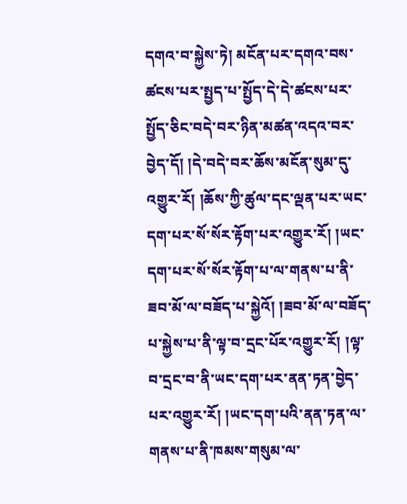དགའ་བ་སྐྱེས་ཏེ། མངོན་པར་དགའ་བས་ཚངས་པར་སྤྱད་པ་སྤྱོད་དེ་དེ་ཚངས་པར་སྤྱོད་ཅིང་བདེ་བར་ཉིན་མཚན་འདའ་བར་བྱེད་དོ། །དེ་བདེ་བར་ཆོས་མངོན་སུམ་དུ་འགྱུར་རོ། །ཆོས་ཀྱི་ཚུལ་དང་ལྡན་པར་ཡང་དག་པར་སོ་སོར་རྟོག་པར་འགྱུར་རོ། །ཡང་དག་པར་སོ་སོར་རྟོག་པ་ལ་གནས་པ་ནི་ཟབ་མོ་ལ་བཟོད་པ་སྐྱེའོ། །ཟབ་མོ་ལ་བཟོད་པ་སྐྱེས་པ་ནི་ལྟ་བ་དྲང་པོར་འགྱུར་རོ། །ལྟ་བ་དྲང་བ་ནི་ཡང་དག་པར་ནན་ཏན་བྱེད་པར་འགྱུར་རོ། །ཡང་དག་པའི་ནན་ཏན་ལ་གནས་པ་ནི་ཁམས་གསུམ་ལ་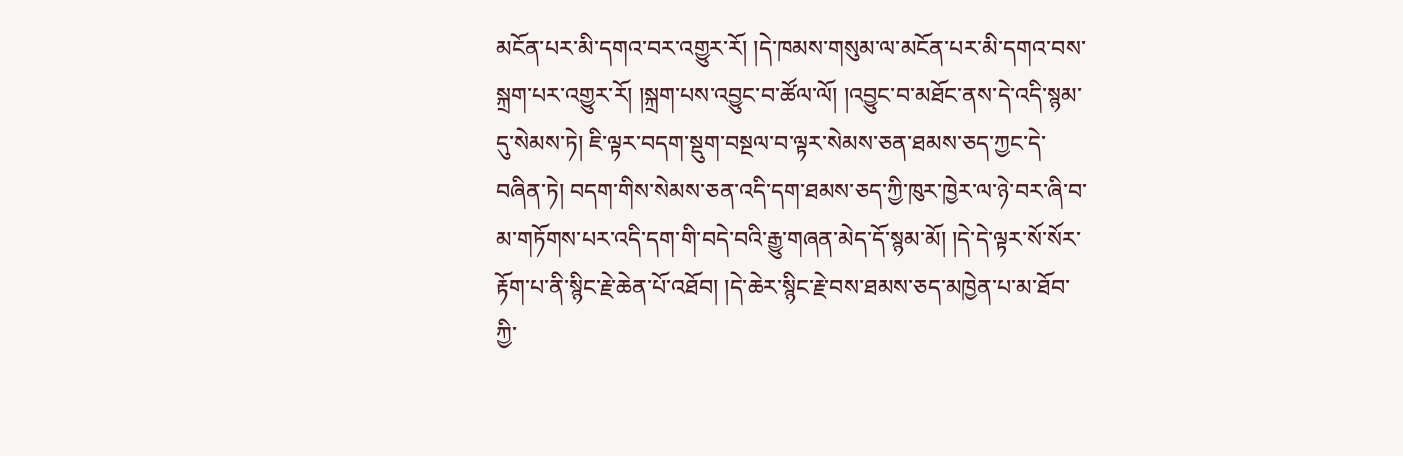མངོན་པར་མི་དགའ་བར་འགྱུར་རོ། །དེ་ཁམས་གསུམ་ལ་མངོན་པར་མི་དགའ་བས་སྐྲག་པར་འགྱུར་རོ། །སྐྲག་པས་འབྱུང་བ་ཚོལ་ལོ། །འབྱུང་བ་མཐོང་ནས་དེ་འདི་སྙམ་དུ་སེམས་ཏེ། ཇི་ལྟར་བདག་སྡུག་བསྔལ་བ་ལྟར་སེམས་ཅན་ཐམས་ཅད་ཀྱང་དེ་བཞིན་ཏེ། བདག་གིས་སེམས་ཅན་འདི་དག་ཐམས་ཅད་ཀྱི་ཁུར་ཁྱེར་ལ་ཉེ་བར་ཞི་བ་མ་གཏོགས་པར་འདི་དག་གི་བདེ་བའི་རྒྱུ་གཞན་མེད་དོ་སྙམ་མོ། །དེ་དེ་ལྟར་སོ་སོར་རྟོག་པ་ནི་སྙིང་རྗེ་ཆེན་པོ་འཐོབ། །དེ་ཆེར་སྙིང་རྗེ་བས་ཐམས་ཅད་མཁྱེན་པ་མ་ཐོབ་ཀྱི་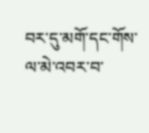བར་དུ་མགོ་དང་གོས་ལ་མེ་འབར་བ་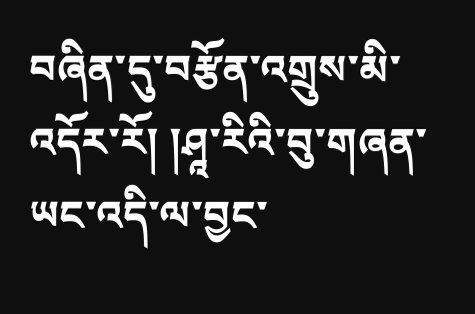བཞིན་དུ་བརྩོན་འགྲུས་མི་འདོར་རོ། །ཤཱ་རིའི་བུ་གཞན་ཡང་འདི་ལ་བྱང་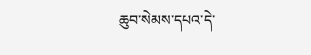ཆུབ་སེམས་དཔའ་དེ་